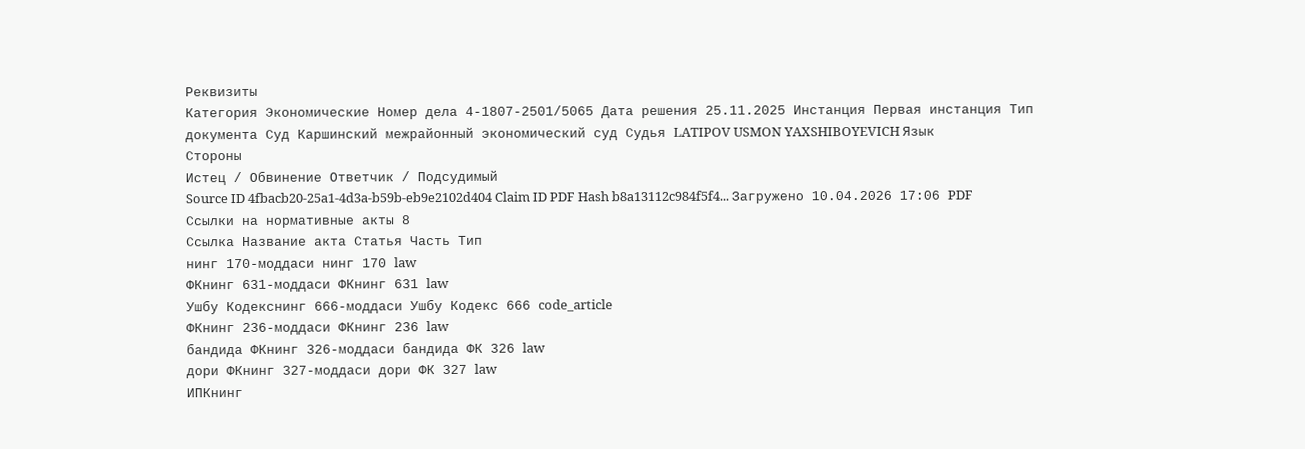Реквизиты
Категория Экономические Номер дела 4-1807-2501/5065 Дата решения 25.11.2025 Инстанция Первая инстанция Тип документа Суд Каршинский межрайонный экономический суд Судья LATIPOV USMON YAXSHIBOYEVICH Язык
Стороны
Истец / Обвинение Ответчик / Подсудимый
Source ID 4fbacb20-25a1-4d3a-b59b-eb9e2102d404 Claim ID PDF Hash b8a13112c984f5f4... Загружено 10.04.2026 17:06 PDF
Ссылки на нормативные акты 8
Ссылка Название акта Статья Часть Тип
нинг 170-моддаси нинг 170 law
ФКнинг 631-моддаси ФКнинг 631 law
Ушбу Кодекснинг 666-моддаси Ушбу Кодекс 666 code_article
ФКнинг 236-моддаси ФКнинг 236 law
бандида ФКнинг 326-моддаси бандида ФК 326 law
дори ФКнинг 327-моддаси дори ФК 327 law
ИПКнинг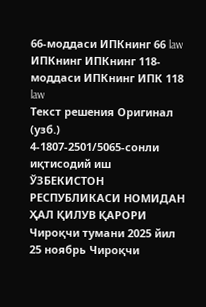66-моддаси ИПКнинг 66 law
ИПКнинг ИПКнинг 118-моддаси ИПКнинг ИПК 118 law
Текст решения Оригинал (узб.)
4-1807-2501/5065-сонли иқтисодий иш ЎЗБЕКИСТОН РЕСПУБЛИКАСИ НОМИДАН ҲАЛ ҚИЛУВ ҚАРОРИ Чироқчи тумани 2025 йил 25 ноябрь Чироқчи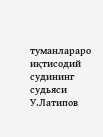туманлараро иқтисодий судининг судьяси У.Латипов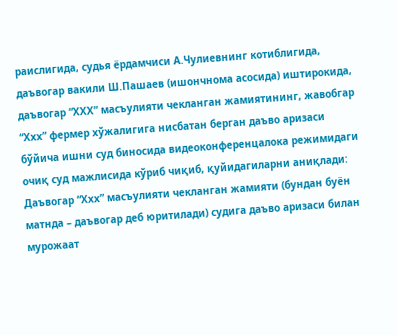раислигида, судья ёрдамчиси А.Чулиевнинг котиблигида, даъвогар вакили Ш.Пашаев (ишончнома асосида) иштирокида, даъвогар “ХХХ” масъулияти чекланган жамиятининг, жавобгар “Ххх” фермер хўжалигига нисбатан берган даъво аризаси бўйича ишни суд биносида видеоконференцалока режимидаги очиқ суд мажлисида кўриб чиқиб, қуйидагиларни аниқлади: Даъвогар “Ххх” масъулияти чекланган жамияти (бундан буён матнда – даъвогар деб юритилади) судига даъво аризаси билан мурожаат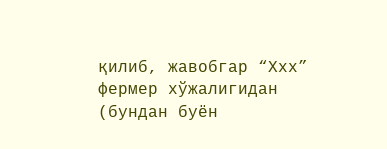қилиб, жавобгар “Ххх” фермер хўжалигидан (бундан буён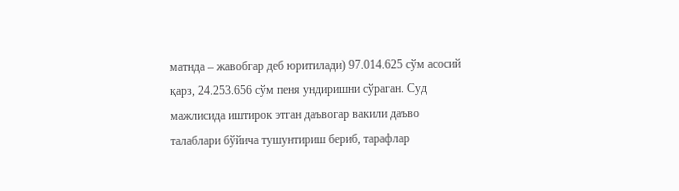матнда – жавобгар деб юритилади) 97.014.625 сўм асосий қарз, 24.253.656 сўм пеня ундиришни сўраган. Суд мажлисида иштирок этган даъвогар вакили даъво талаблари бўйича тушунтириш бериб, тарафлар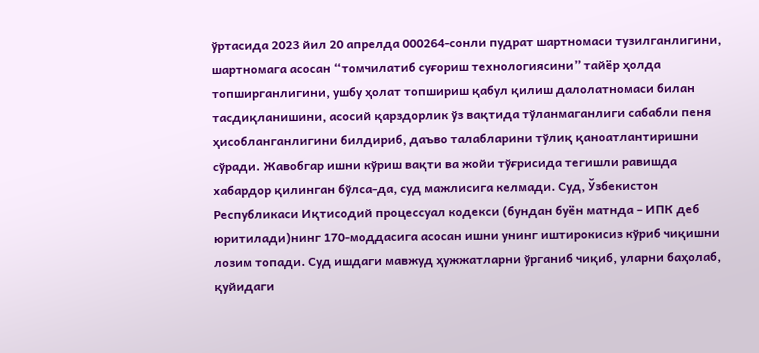ўртасида 2023 йил 20 апрелда 000264-сонли пудрат шартномаси тузилганлигини, шартномага асосан “томчилатиб суғориш технологиясини” тайёр ҳолда топширганлигини, ушбу ҳолат топшириш қабул қилиш далолатномаси билан тасдиқланишини, асосий қарздорлик ўз вақтида тўланмаганлиги сабабли пеня ҳисобланганлигини билдириб, даъво талабларини тўлиқ қаноатлантиришни сўради. Жавобгар ишни кўриш вақти ва жойи тўғрисида тегишли равишда хабардор қилинган бўлса-да, суд мажлисига келмади. Суд, Ўзбекистон Республикаси Иқтисодий процессуал кодекси (бундан буён матнда – ИПК деб юритилади)нинг 170-моддасига асосан ишни унинг иштирокисиз кўриб чиқишни лозим топади. Суд ишдаги мавжуд ҳужжатларни ўрганиб чиқиб, уларни баҳолаб, қуйидаги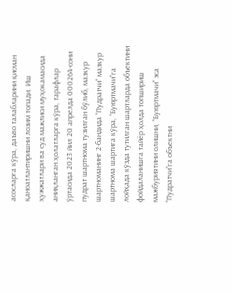асосларга кўра, даъво талабларини қисман қаноатлантиришни лозим топади. Иш ҳужжатлари ва суд мажлиси муҳокамасида аниқланган ҳолатларга кўра, тарафлар ўртасида 2023 йил 20 апрелда 000264-сони пудрат шартнома тузилган бўлиб, мазкур шартноманинг 2-бандида “Пудратчи” мазкур шартнома шартига кўра, “Буюртмачи”га лойҳада кўзда тутилган шартларда объектини фойдаланишга тайёр ҳолда топшириш мажбуриятини олишни, “Буюртмачи” эса “Пудратчи”га объектни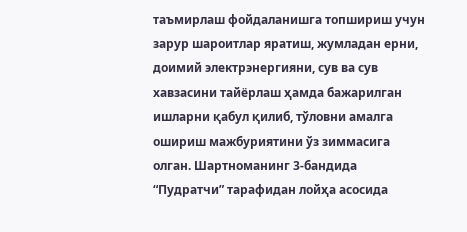таъмирлаш фойдаланишга топшириш учун зарур шароитлар яратиш, жумладан ерни, доимий электрэнергияни, сув ва сув хавзасини тайёрлаш ҳамда бажарилган ишларни қабул қилиб, тўловни амалга ошириш мажбуриятини ўз зиммасига олган. Шартноманинг 3-бандида “Пудратчи” тарафидан лойҳа асосида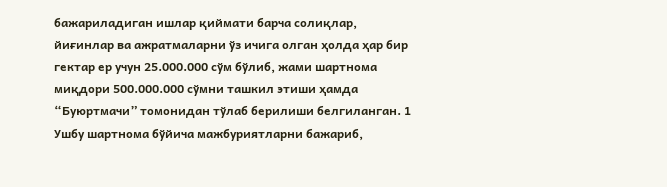бажариладиган ишлар қиймати барча солиқлар, йиғинлар ва ажратмаларни ўз ичига олган ҳолда ҳар бир гектар ер учун 25.000.000 сўм бўлиб, жами шартнома миқдори 500.000.000 сўмни ташкил этиши ҳамда “Буюртмачи” томонидан тўлаб берилиши белгиланган. 1 Ушбу шартнома бўйича мажбуриятларни бажариб,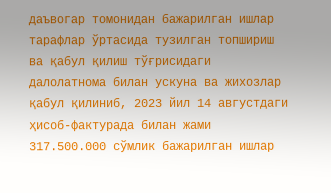даъвогар томонидан бажарилган ишлар тарафлар ўртасида тузилган топшириш ва қабул қилиш тўғрисидаги далолатнома билан ускуна ва жихозлар қабул қилиниб, 2023 йил 14 августдаги ҳисоб-фактурада билан жами 317.500.000 сўмлик бажарилган ишлар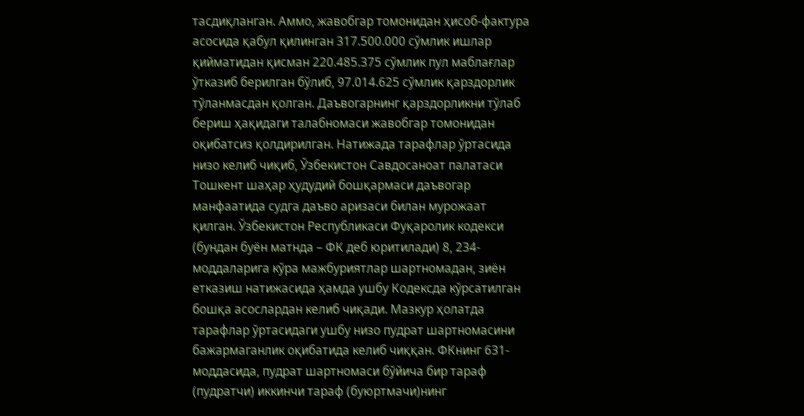тасдиқланган. Аммо, жавобгар томонидан ҳисоб-фактура асосида қабул қилинган 317.500.000 сўмлик ишлар қийматидан қисман 220.485.375 сўмлик пул маблағлар ўтказиб берилган бўлиб, 97.014.625 сўмлик қарздорлик тўланмасдан қолган. Даъвогарнинг қарздорликни тўлаб бериш ҳақидаги талабномаси жавобгар томонидан оқибатсиз қолдирилган. Натижада тарафлар ўртасида низо келиб чиқиб, Ўзбекистон Савдосаноат палатаси Тошкент шаҳар ҳудудий бошқармаси даъвогар манфаатида судга даъво аризаси билан мурожаат қилган. Ўзбекистон Республикаси Фуқаролик кодекси (бундан буён матнда – ФК деб юритилади) 8, 234-моддаларига кўра мажбуриятлар шартномадан, зиён етказиш натижасида ҳамда ушбу Кодексда кўрсатилган бошқа асослардан келиб чиқади. Мазкур ҳолатда тарафлар ўртасидаги ушбу низо пудрат шартномасини бажармаганлик оқибатида келиб чиққан. ФКнинг 631-моддасида, пудрат шартномаси бўйича бир тараф (пудратчи) иккинчи тараф (буюртмачи)нинг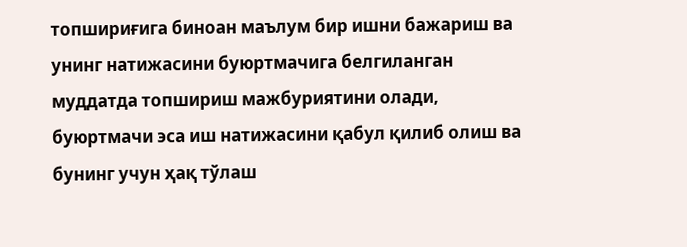топшириғига биноан маълум бир ишни бажариш ва унинг натижасини буюртмачига белгиланган муддатда топшириш мажбуриятини олади, буюртмачи эса иш натижасини қабул қилиб олиш ва бунинг учун ҳақ тўлаш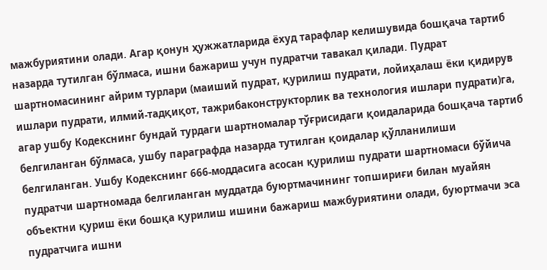мажбуриятини олади. Агар қонун ҳужжатларида ёхуд тарафлар келишувида бошқача тартиб назарда тутилган бўлмаса, ишни бажариш учун пудратчи тавакал қилади. Пудрат шартномасининг айрим турлари (маиший пудрат, қурилиш пудрати, лойиҳалаш ёки қидирув ишлари пудрати, илмий-тадқиқот, тажрибаконструкторлик ва технология ишлари пудрати)га, агар ушбу Кодекснинг бундай турдаги шартномалар тўғрисидаги қоидаларида бошқача тартиб белгиланган бўлмаса, ушбу параграфда назарда тутилган қоидалар қўлланилиши белгиланган. Ушбу Кодекснинг 666-моддасига асосан қурилиш пудрати шартномаси бўйича пудратчи шартномада белгиланган муддатда буюртмачининг топшириғи билан муайян объектни қуриш ёки бошқа қурилиш ишини бажариш мажбуриятини олади, буюртмачи эса пудратчига ишни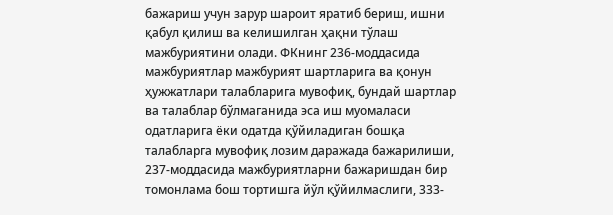бажариш учун зарур шароит яратиб бериш, ишни қабул қилиш ва келишилган ҳақни тўлаш мажбуриятини олади. ФКнинг 236-моддасида мажбуриятлар мажбурият шартларига ва қонун ҳужжатлари талабларига мувофиқ, бундай шартлар ва талаблар бўлмаганида эса иш муомаласи одатларига ёки одатда қўйиладиган бошқа талабларга мувофиқ лозим даражада бажарилиши, 237-моддасида мажбуриятларни бажаришдан бир томонлама бош тортишга йўл қўйилмаслиги, 333-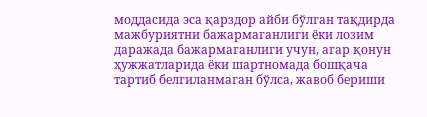моддасида эса қарздор айби бўлган тақдирда мажбуриятни бажармаганлиги ёки лозим даражада бажармаганлиги учун, агар қонун ҳужжатларида ёки шартномада бошқача тартиб белгиланмаган бўлса, жавоб бериши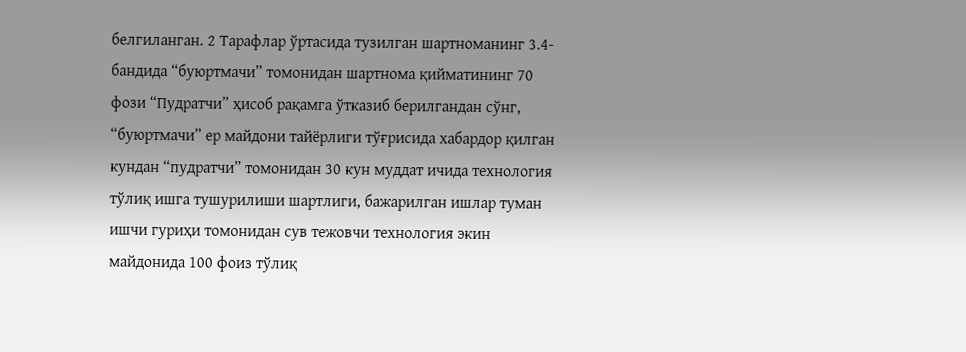белгиланган. 2 Тарафлар ўртасида тузилган шартноманинг 3.4-бандида “буюртмачи” томонидан шартнома қийматининг 70 фози “Пудратчи” ҳисоб рақамга ўтказиб берилгандан сўнг, “буюртмачи” ер майдони тайёрлиги тўғрисида хабардор қилган кундан “пудратчи” томонидан 30 кун муддат ичида технология тўлиқ ишга тушурилиши шартлиги, бажарилган ишлар туман ишчи гуриҳи томонидан сув тежовчи технология экин майдонида 100 фоиз тўлиқ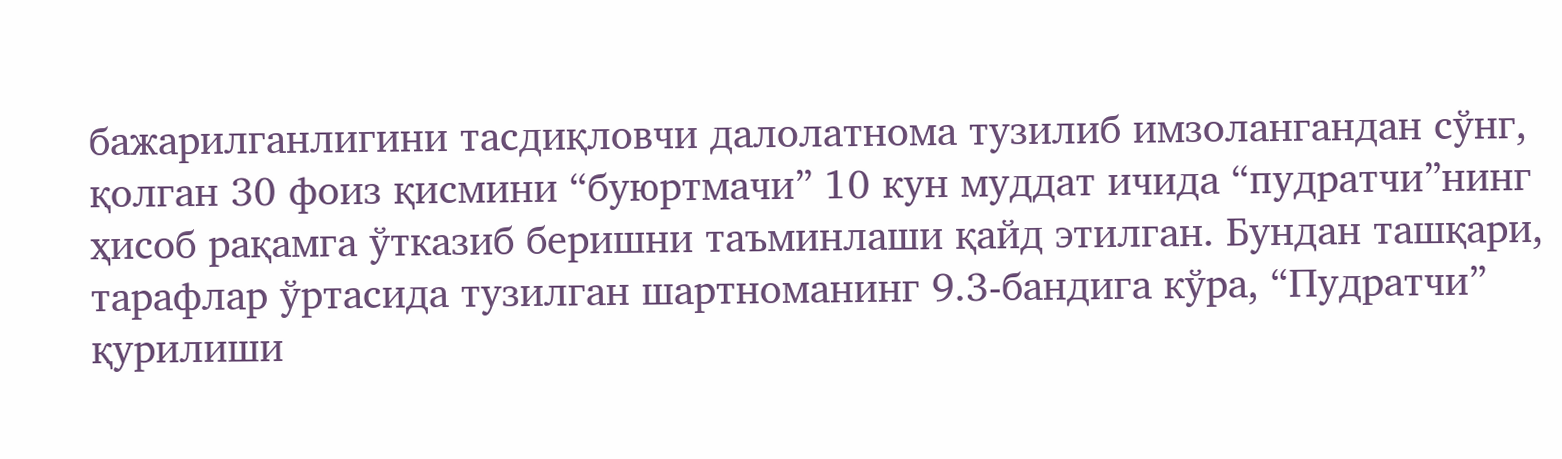бажарилганлигини тасдиқловчи далолатнома тузилиб имзолангандан сўнг, қолган 30 фоиз қисмини “буюртмачи” 10 кун муддат ичида “пудратчи”нинг ҳисоб рақамга ўтказиб беришни таъминлаши қайд этилган. Бундан ташқари, тарафлар ўртасида тузилган шартноманинг 9.3-бандига кўра, “Пудратчи” қурилиши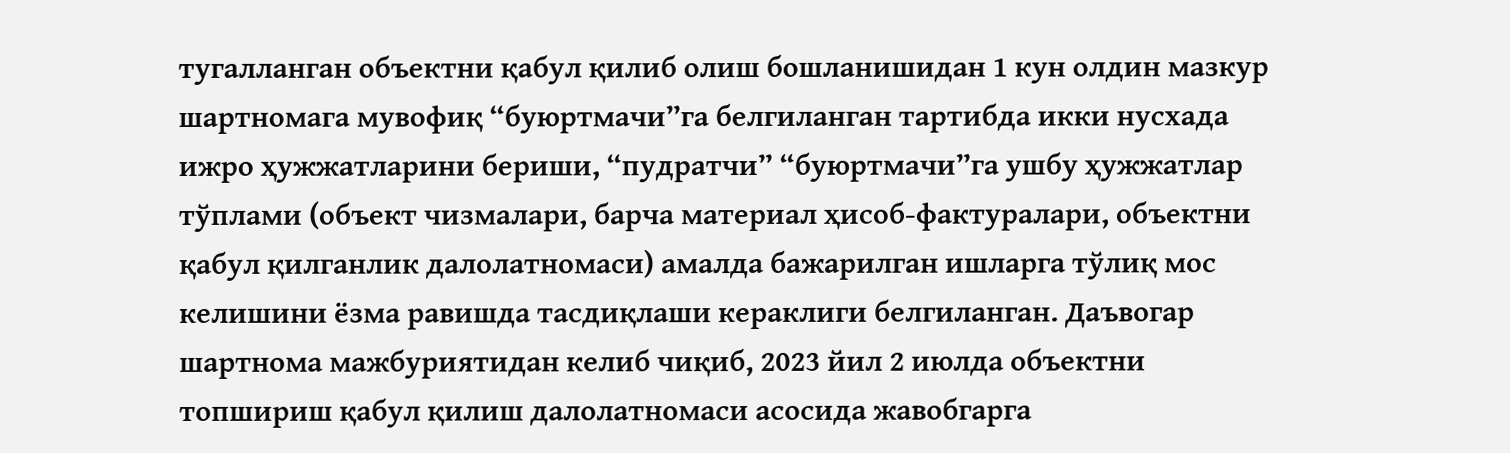тугалланган объектни қабул қилиб олиш бошланишидан 1 кун олдин мазкур шартномага мувофиқ “буюртмачи”га белгиланган тартибда икки нусхада ижро ҳужжатларини бериши, “пудратчи” “буюртмачи”га ушбу ҳужжатлар тўплами (объект чизмалари, барча материал ҳисоб-фактуралари, объектни қабул қилганлик далолатномаси) амалда бажарилган ишларга тўлиқ мос келишини ёзма равишда тасдиқлаши кераклиги белгиланган. Даъвогар шартнома мажбуриятидан келиб чиқиб, 2023 йил 2 июлда объектни топшириш қабул қилиш далолатномаси асосида жавобгарга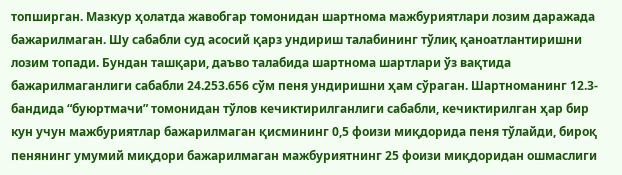топширган. Мазкур ҳолатда жавобгар томонидан шартнома мажбуриятлари лозим даражада бажарилмаган. Шу сабабли суд асосий қарз ундириш талабининг тўлиқ қаноатлантиришни лозим топади. Бундан ташқари, даъво талабида шартнома шартлари ўз вақтида бажарилмаганлиги сабабли 24.253.656 сўм пеня ундиришни ҳам сўраган. Шартноманинг 12.3-бандида “буюртмачи” томонидан тўлов кечиктирилганлиги сабабли, кечиктирилган ҳар бир кун учун мажбуриятлар бажарилмаган қисмининг 0,5 фоизи миқдорида пеня тўлайди, бироқ пенянинг умумий миқдори бажарилмаган мажбуриятнинг 25 фоизи миқдоридан ошмаслиги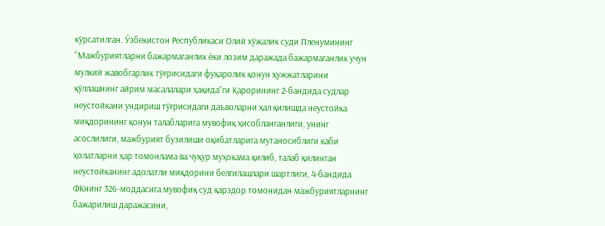кўрсатилган. Ўзбекистон Республикаси Олий хўжалик суди Пленумининг “Мажбуриятларни бажармаганлик ёки лозим даражада бажармаганлик учун мулкий жавобгарлик тўғрисидаги фуқаролик қонун ҳужжатларини қўллашнинг айрим масалалари ҳақида”ги Қарорининг 2-бандида судлар неустойкани ундириш тўғрисидаги даъволарни ҳал қилишда неустойка миқдорининг қонун талабларига мувофиқ ҳисобланганлиги, унинг асослилиги, мажбурият бузилиши оқибатларига мутаносиблиги каби ҳолатларни ҳар томонлама ва чуқур муҳокама қилиб, талаб қилинган неустойканинг адолатли миқдорини белгилашлари шартлиги, 4-бандида ФКнинг 326-моддасига мувофиқ суд қарздор томонидан мажбуриятларнинг бажарилиш даражасини,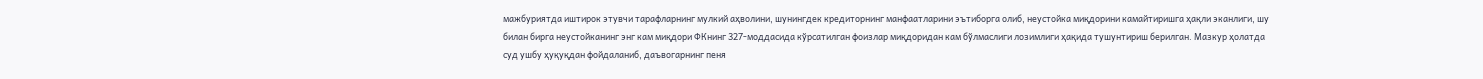мажбуриятда иштирок этувчи тарафларнинг мулкий аҳволини, шунингдек кредиторнинг манфаатларини эътиборга олиб, неустойка миқдорини камайтиришга ҳақли эканлиги, шу билан бирга неустойканинг энг кам миқдори ФКнинг 327-моддасида кўрсатилган фоизлар миқдоридан кам бўлмаслиги лозимлиги ҳақида тушунтириш берилган. Мазкур ҳолатда суд ушбу ҳуқуқдан фойдаланиб, даъвогарнинг пеня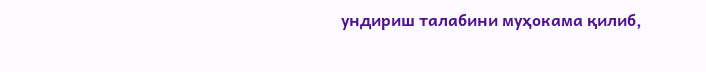ундириш талабини муҳокама қилиб,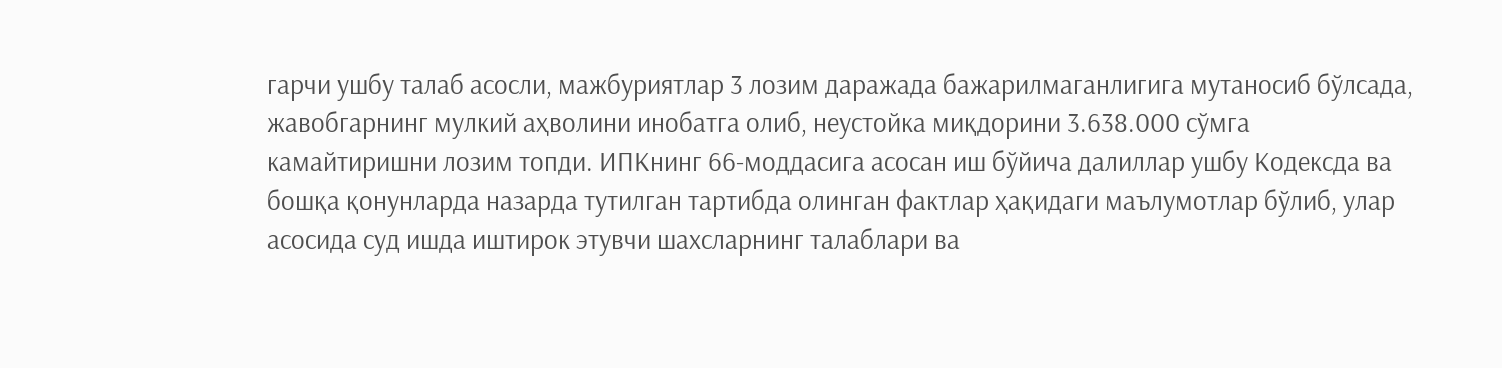гарчи ушбу талаб асосли, мажбуриятлар 3 лозим даражада бажарилмаганлигига мутаносиб бўлсада, жавобгарнинг мулкий аҳволини инобатга олиб, неустойка миқдорини 3.638.000 сўмга камайтиришни лозим топди. ИПКнинг 66-моддасига асосан иш бўйича далиллар ушбу Кодексда ва бошқа қонунларда назарда тутилган тартибда олинган фактлар ҳақидаги маълумотлар бўлиб, улар асосида суд ишда иштирок этувчи шахсларнинг талаблари ва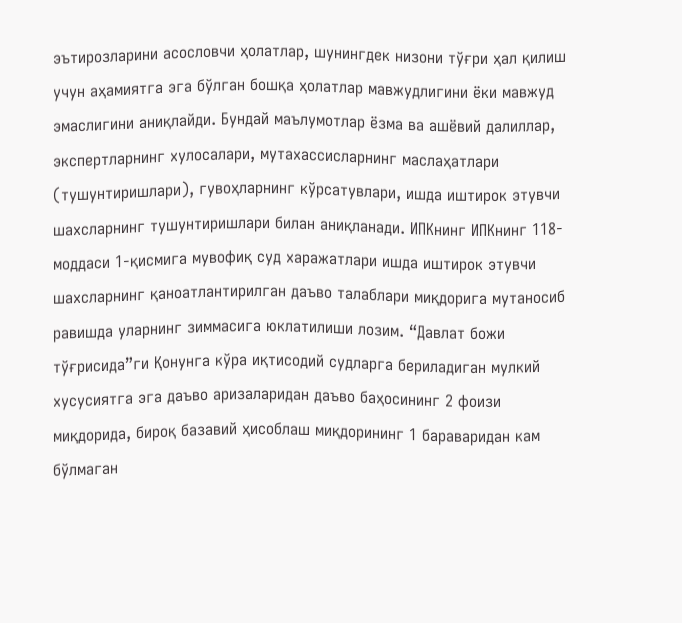эътирозларини асословчи ҳолатлар, шунингдек низони тўғри ҳал қилиш учун аҳамиятга эга бўлган бошқа ҳолатлар мавжудлигини ёки мавжуд эмаслигини аниқлайди. Бундай маълумотлар ёзма ва ашёвий далиллар, экспертларнинг хулосалари, мутахассисларнинг маслаҳатлари (тушунтиришлари), гувоҳларнинг кўрсатувлари, ишда иштирок этувчи шахсларнинг тушунтиришлари билан аниқланади. ИПКнинг ИПКнинг 118-моддаси 1-қисмига мувофиқ суд харажатлари ишда иштирок этувчи шахсларнинг қаноатлантирилган даъво талаблари миқдорига мутаносиб равишда уларнинг зиммасига юклатилиши лозим. “Давлат божи тўғрисида”ги Қонунга кўра иқтисодий судларга бериладиган мулкий хусусиятга эга даъво аризаларидан даъво баҳосининг 2 фоизи миқдорида, бироқ базавий ҳисоблаш миқдорининг 1 бараваридан кам бўлмаган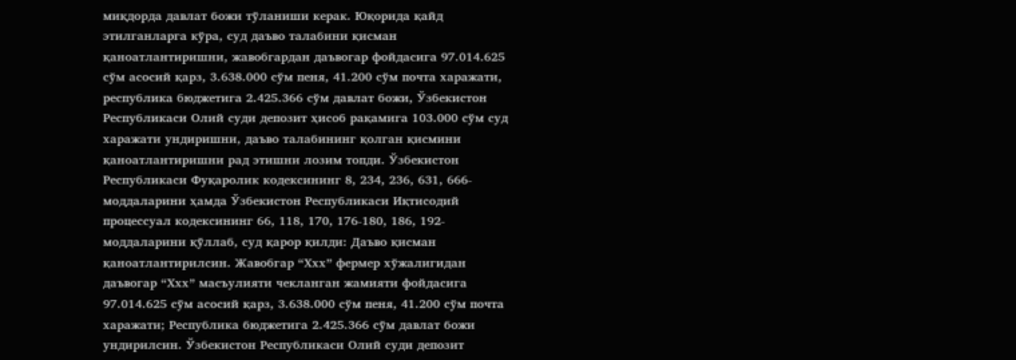миқдорда давлат божи тўланиши керак. Юқорида қайд этилганларга кўра, суд даъво талабини қисман қаноатлантиришни, жавобгардан даъвогар фойдасига 97.014.625 сўм асосий қарз, 3.638.000 сўм пеня, 41.200 сўм почта харажати, республика бюджетига 2.425.366 сўм давлат божи, Ўзбекистон Республикаси Олий суди депозит ҳисоб рақамига 103.000 сўм суд харажати ундиришни, даъво талабининг қолган қисмини қаноатлантиришни рад этишни лозим топди. Ўзбекистон Республикаси Фуқаролик кодексининг 8, 234, 236, 631, 666-моддаларини ҳамда Ўзбекистон Республикаси Иқтисодий процессуал кодексининг 66, 118, 170, 176-180, 186, 192-моддаларини қўллаб, суд қарор қилди: Даъво қисман қаноатлантирилсин. Жавобгар “Ххх” фермер хўжалигидан даъвогар “Ххх” масъулияти чекланган жамияти фойдасига 97.014.625 сўм асосий қарз, 3.638.000 сўм пеня, 41.200 сўм почта харажати; Республика бюджетига 2.425.366 сўм давлат божи ундирилсин. Ўзбекистон Республикаси Олий суди депозит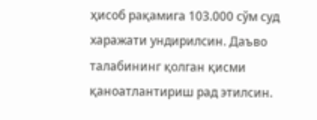ҳисоб рақамига 103.000 сўм суд харажати ундирилсин. Даъво талабининг қолган қисми қаноатлантириш рад этилсин.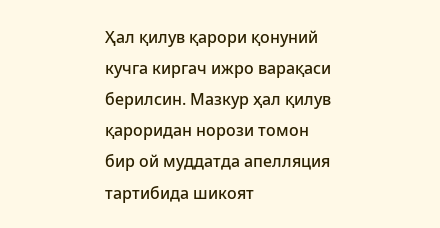Ҳал қилув қарори қонуний кучга киргач ижро варақаси берилсин. Мазкур ҳал қилув қароридан норози томон бир ой муддатда апелляция тартибида шикоят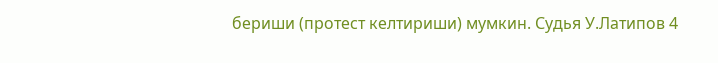бериши (протест келтириши) мумкин. Судья У.Латипов 4